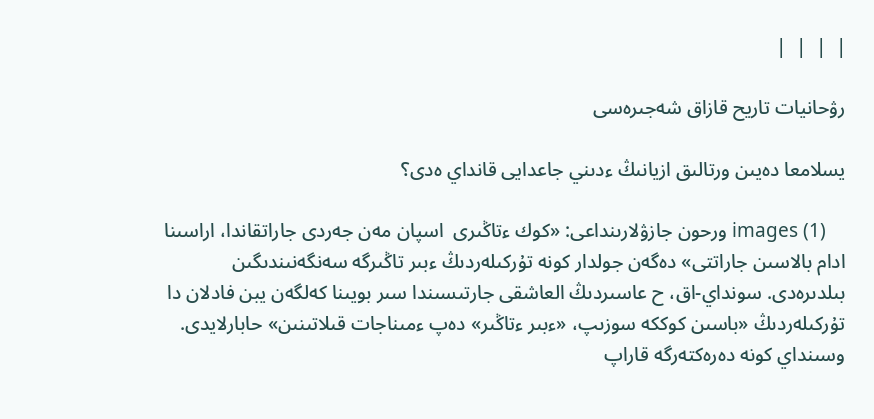|  |  |  |

رۋحانيات تاريح قازاق شەجىرەسى

يسلامعا دەيىن ورتالىق ازيانىڭ ءدىني جاعدايى قانداي ەدى؟

    images (1) ورحون جازۋلارىنداعى: «كوك ءتاڭىرى  اسپان مەن جەردى جاراتقاندا، اراسىنا ادام بالاسىن جاراتتى» دەگەن جولدار كونە تۇركىلەردىڭ ءبىر تاڭىرگە سەنگەنىندىگىن بىلدىرەدى. سونداي-اق، ح عاسىردىڭ العاشقى جارتىسىندا سىر بويىنا كەلگەن يبن فادلان دا تۇركىلەردىڭ «باسىن كوككە سوزىپ، «ءبىر ءتاڭىر» دەپ ءمىناجات قىلاتىنىن» حابارلايدى. وسىنداي كونە دەرەكتەرگە قاراپ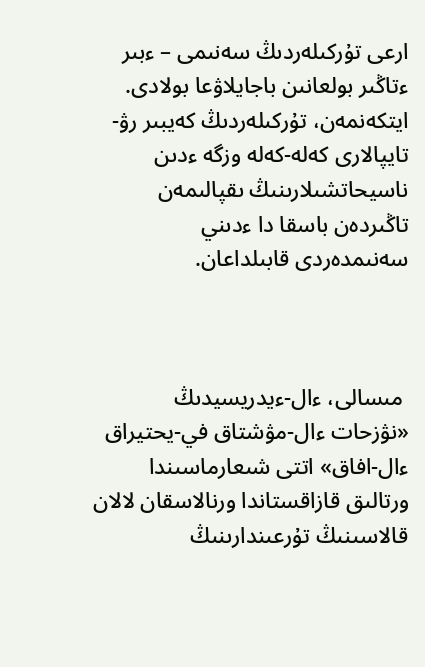ارعى تۇركىلەردىڭ سەنىمى – ءبىر ءتاڭىر بولعانىن باجايلاۋعا بولادى. ايتكەنمەن، تۇركىلەردىڭ كەيبىر رۋ-تايپالارى كەلە-كەلە وزگە ءدىن ناسيحاتشىلارىنىڭ ىقپالىمەن تاڭىردەن باسقا دا ءدىني سەنىمدەردى قابىلداعان.



 مىسالى، ءال-ءيدريسيدىڭ «نۋزحات ءال-مۋشتاق في-يحتيراق ءال-افاق» اتتى شىعارماسىندا ورتالىق قازاقستاندا ورنالاسقان لالان قالاسىنىڭ تۇرعىندارىنىڭ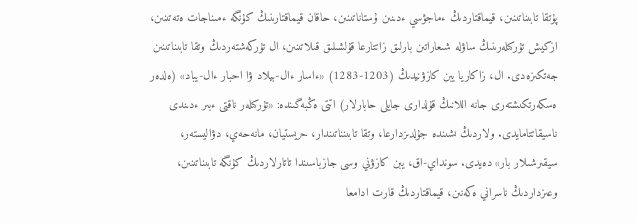پۇتقا تابىناتىنىن، قيماقتاردىڭ ءماجۋسي ءدىنىن ۇستاناتىنىن، حاقان قيماقتارىنىڭ كۇنگە ءمىناجات ەتەتىنىن، ازكيش تۇركىلەرىنىڭ ساۋلە شىعاراتىن بارلىق زاتتارعا قۇلشىلىق قىلاتىنىن، ال تۇركەشتەردىڭ وتقا تابىناتىنىن جەتكىزەدى. ال، زاكاريا يبن كازۋنيدىڭ (1203-1283) «ءاسار ءال-بيلاد ۋا احبار ءال-يباد» (ەلدەر ەسكەرتكىشتەرى جانە اللانىڭ قۇلدارى جايلى حابارلار) اتتى ەڭبەگىندە: «تۇركىلەر ناقتى ءبىر ءدىندى ناسيقاتتامايدى. ولاردىڭ ىشىندە جۇلدىزدارعا، وتقا تابىنناتىندار، حريستيان، مانەحەي، دۋاليستەر، سيقىرشىلار بار» دەيدى. سونداي-اق، يبن كازۋني وسى جازباسىندا تاتارلاردىڭ كۇنگە تابىناتىنىن، وعىزداردىڭ ناسراني ەكەنىن، قيماقتاردىڭ قارت ادامعا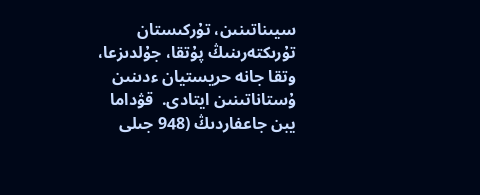سيىناتىنىن، تۇركىستان تۇرىكتەرىنىڭ پۇتقا، جۇلدىزعا، وتقا جانە حريستيان ءدىنىن ۇستاناتىنىن ايتادى.  قۋداما يبن جاعفاردىڭ (948 جىلى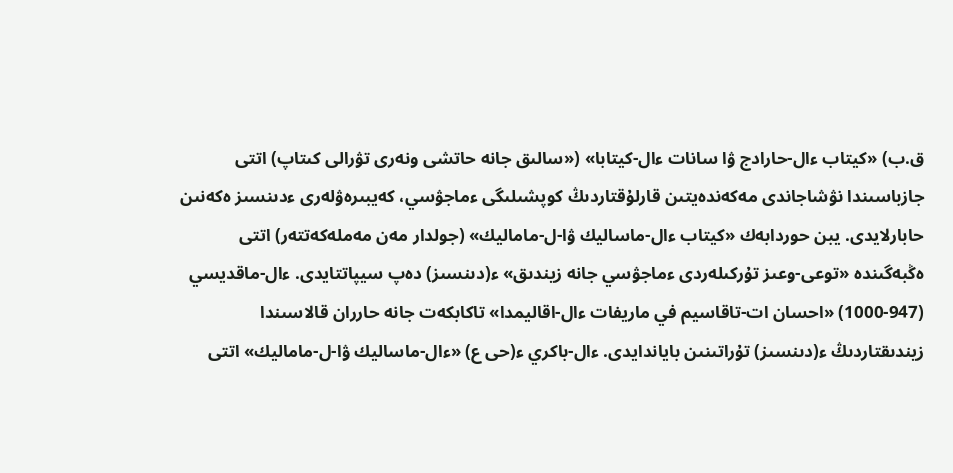ق.ب) «كيتاب ءال-حارادج ۋا سانات ءال-كيتابا» («سالىق جانە حاتشى ونەرى تۋرالى كىتاپ) اتتى جازباسىندا نۋشاجاندى مەكەندەيتىن قارلۇقتاردىڭ كوپشىلىگى ءماجۋسي، كەيبىرەۋلەرى ءدىنسىز ەكەنىن حابارلايدى. يبن حوردابەك «كيتاب ءال-ماساليك ۋا-ل-ماماليك» (جولدار مەن مەملەكەتتەر) اتتى ەڭبەگىندە «توعى-وعىز تۇركىلەردى ءماجۋسي جانە زيندىق» ء(دىنسىز) دەپ سيپاتتايدى. ءال-ماقديسي (947-1000) «احسان ات-تاقاسيم في ماريفات ءال-اقاليمدا» تاكابكەت جانە حارران قالاسىندا زيندىقتاردىڭ ء(دىنسىز) تۇراتىنىن باياندايدى. ءال-باكري ء(حى ع) «ءال-ماساليك ۋا-ل-ماماليك» اتتى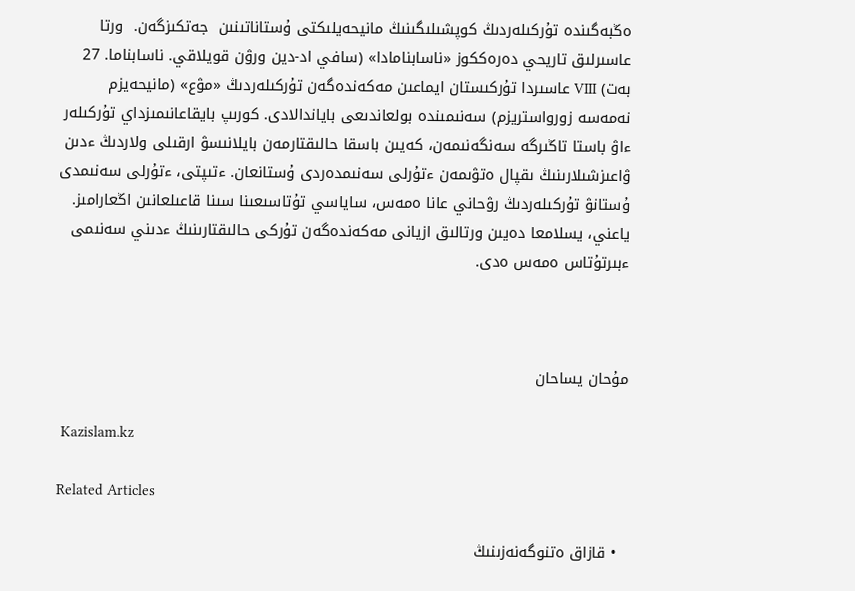ەڭبەگىندە تۇركىلەردىڭ كوپشىلىگىنىڭ مانيحەيلىكتى ۇستاناتىنىن  جەتكىزگەن.  ورتا عاسىرلىق تاريحي دەرەككوز «ناسابنامادا» (سافي اد-دين ورۋن قويلاقي. ناسابناما. 27 بەت) VIII عاسىردا تۇركىستان ايماعىن مەكەندەگەن تۇركىلەردىڭ «مۋع» (مانيحەيزم نەمەسە زورواستريزم) سەنىمىندە بولعاندىعى باياندالادى. كورىپ بايقاعانىمىزداي تۇركىلەر ءاۋ باستا تاڭىرگە سەنگەنىمەن، كەيىن باسقا حالىقتارمەن بايلانىسۋ ارقىلى ولاردىڭ ءدىن ۋاعىزشىلارىنىڭ ىقپال ەتۋىمەن ءتۇرلى سەنىمدەردى ۇستانعان. ءتىپتى، ءتۇرلى سەنىمدى ۇستانۋ تۇركىلەردىڭ رۋحاني عانا ەمەس، ساياسي تۇتاسىعىنا سىنا قاعىلعانىن اڭعارامىز. ياعني، يسلامعا دەيىن ورتالىق ازيانى مەكەندەگەن تۇركى حالىقتارىنىڭ ءدىني سەنىمى ءبىرتۇتاس ەمەس ەدى.



مۇحان يساحان

 Kazislam.kz

Related Articles

  • قازاق ەتنوگەنەزىنىڭ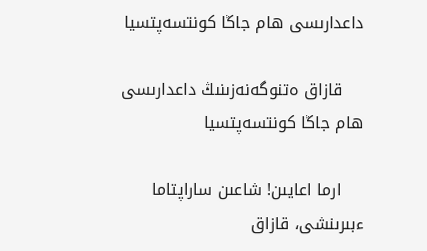داعدارىسى ھام جاڭا كونتسەپتسيا

    قازاق ەتنوگەنەزىنىڭ داعدارىسى ھام جاڭا كونتسەپتسيا

    ارما اعايىن! شاعىن ساراپتاما ءبىرىنشى، قازاق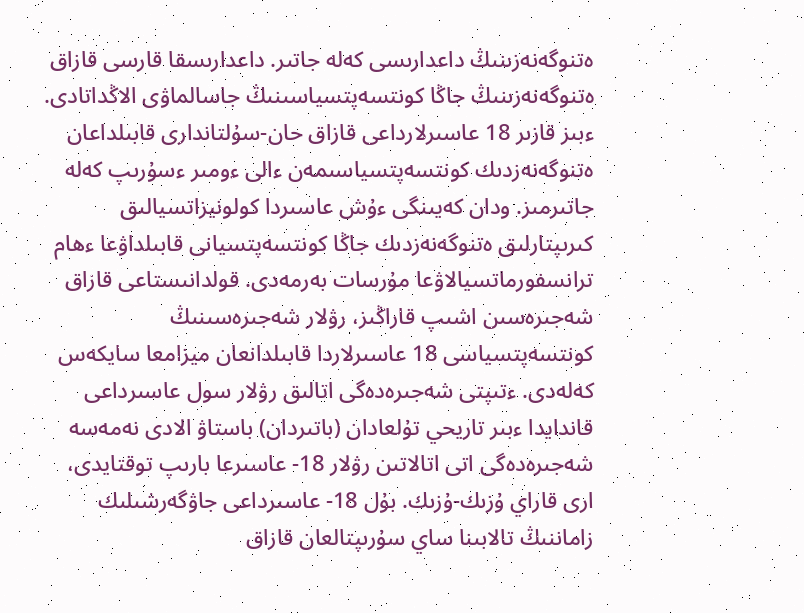ەتنوگەنەزىنىڭ داعدارىسى كەلە جاتىر. داعدارىسقا قارسى قازاق ەتنوگەنەزىنىڭ جاڭا كونتسەپتسياسىنىڭ جاسالماۋى الاڭداتادى. ءبىز قازىر 18 عاسىرلارداعى قازاق حان-سۇلتاندارى قابىلداعان ەتنوگەنەزدىك كونتسەپتسياسىمەن ءالى ءومىر ءسۇرىپ كەلە جاتىرمىز. ودان كەيىنگى ءۇش عاسىردا كولونيزاتسيالىق كىرىپتارلىق ەتنوگەنەزدىك جاڭا كونتسەپتسيانى قابىلداۋعا ءھام ترانسفورماتسيالاۋعا مۇرسات بەرمەدى. قولدانىستاعى قازاق شەجىرەسىن اشىپ قاراڭىز، رۋلار شەجىرەسىنىڭ كونتسەپتسياسى 18 عاسىرلاردا قابىلدانعان ميزامعا سايكەس كەلەدى. ءتىپتى شەجىرەدەگى اتالىق رۋلار سول عاسىرداعى قاندايدا ءبىر تاريحي تۇلعادان (باتىردان) باستاۋ الادى نەمەسە شەجىرەدەگى اتى اتالاتىن رۋلار 18- عاسىرعا بارىپ توقتايدى، ارى قاراي ۇزىك-ۇزىك. بۇل 18- عاسىرداعى جاۋگەرشىلىك زاماننىڭ تالابىنا ساي سۇرىپتالعان قازاق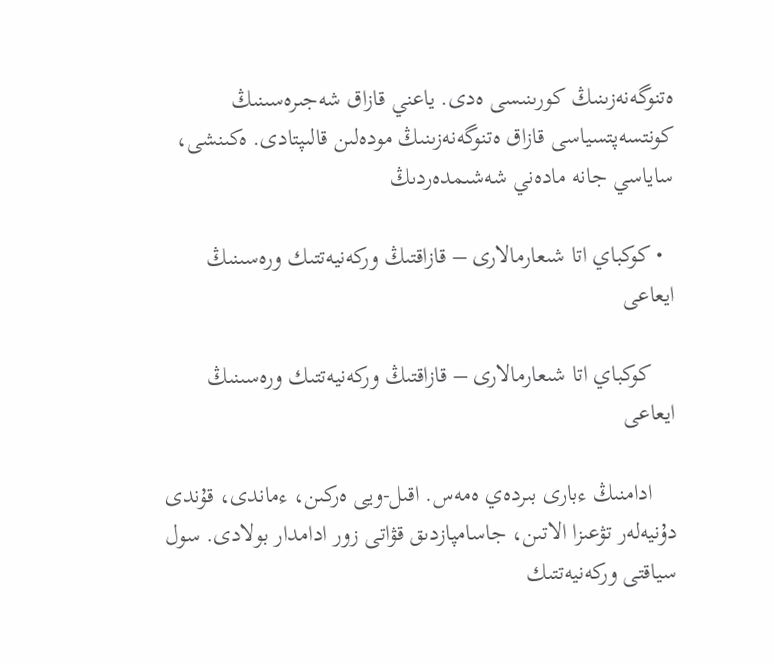ەتنوگەنەزىنىڭ كورىنىسى ەدى. ياعني قازاق شەجىرەسىنىڭ كونتسەپتسياسى قازاق ەتنوگەنەزىنىڭ مودەلىن قالىپتادى. ەكىنشى، ساياسي جانە مادەني شەشىمدەردىڭ

  • كوكباي اتا شىعارمالارى – قازاقتىڭ وركەنيەتتىك ورەسىنىڭ ايعاعى

    كوكباي اتا شىعارمالارى – قازاقتىڭ وركەنيەتتىك ورەسىنىڭ ايعاعى

    ادامنىڭ ءبارى بىردەي ەمەس. اقىل-ويى ەركىن، ءماندى، قۇندى دۇنيەلەر تۋعىزا الاتىن، جاسامپازدىق قۋاتى زور ادامدار بولادى. سول سياقتى وركەنيەتتىك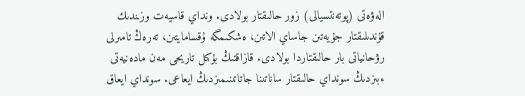الەۋەتى (پوتەنتسيالى) زور حالىقتار بولادى. ونداي قاسيەت وزىندىك قۇندىلىقتار جۇيەتىن جاساي الاتىن، ەشكىمگە ۇقسامايتىن، تەرەڭ تامىرلى رۋحانياتى بار حالىقتاردا بولادى. قازاقتىڭ بۇكىل تاريحى مەن مادەنيەتى ءبىزدىڭ سونداي حالىقتار ساناتىنا جاتاتىنىمىزدىڭ ايعاعى. سونداي ايعاق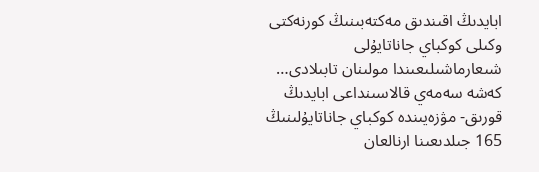ابايدىڭ اقىندىق مەكتەبىنىڭ كورنەكتى وكىلى كوكباي جاناتايۇلى شىعارماشىلىعىندا مولىنان تابىلادى… كەشە سەمەي قالاسىنداعى ابايدىڭ قورىق- مۋزەيىندە كوكباي جاناتايۇلىنىڭ 165 جىلدىعىنا ارنالعان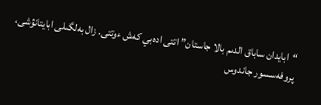“ابايدان ساباق الدىم بالا جاستان” اتتى ادەبي كەش ءوتتى. زال بەلگىلى ابايتانۋشى، پروفەسسور جاندوس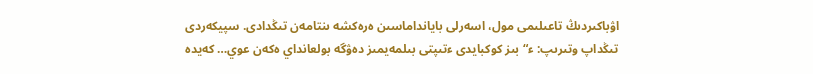اۋباكىردىڭ تاعىلىمى مول، اسەرلى بايانداماسىن ەرەكشە ىنتامەن تىڭدادى. سپيكەردى تىڭداپ وتىرىپ: ء“بىز كوكبايدى ءتىپتى بىلمەيمىز دەۋگە بولعانداي ەكەن عوي… كەيدە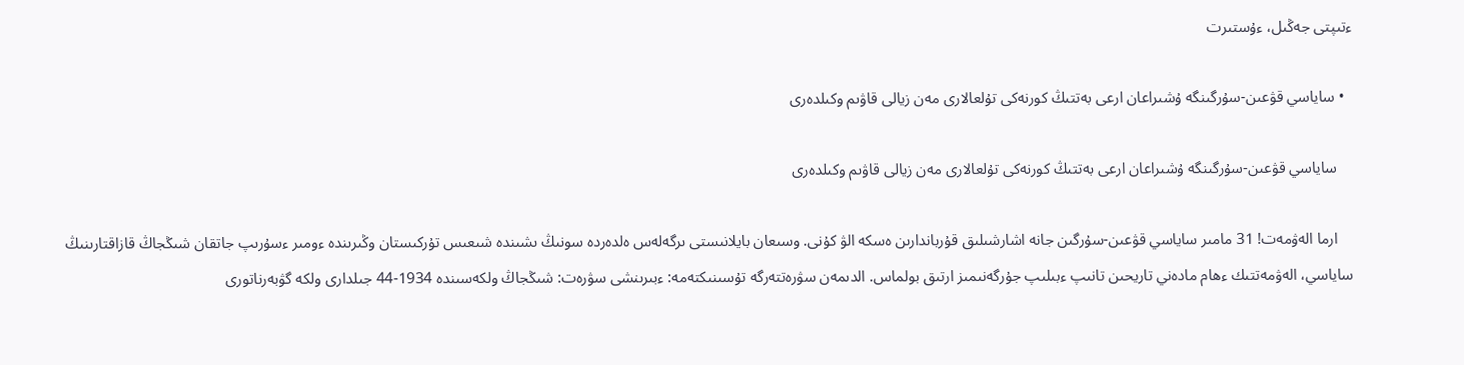ءتىپتى جەڭىل، ءۇستىرت

  • ساياسي قۋعىن-سۇرگىنگە ۇشىراعان ارعى بەتتىڭ كورنەكى تۇلعالارى مەن زيالى قاۋىم وكىلدەرى

    ساياسي قۋعىن-سۇرگىنگە ۇشىراعان ارعى بەتتىڭ كورنەكى تۇلعالارى مەن زيالى قاۋىم وكىلدەرى

    ارما الەۋمەت! 31 مامىر ساياسي قۋعىن-سۇرگىن جانە اشارشىلىق قۇرباندارىن ەسكە الۋ كۇنى. وسىعان بايلانىستى ىرگەلەس ەلدەردە سونىڭ ىشىندە شىعىس تۇركىستان وڭىرىندە ءومىر ءسۇرىپ جاتقان شىڭجاڭ قازاقتارىنىڭ ساياسي، الەۋمەتتىك ءھام مادەني تاريحىن تانىپ ءبىلىپ جۇرگەنىمىز ارتىق بولماس. الدىمەن سۋرەتتەرگە تۇسىنىكتەمە: ءبىرىنشى سۋرەت: شىڭجاڭ ولكەسىندە 1934-44 جىلدارى ولكە گۋبەرناتورى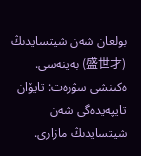بولعان شەن شيتسايدىڭ (盛世才) بەينەسى. ەكىنشى سۋرەت: تايۆان تايپەيدەگى شەن شيتسايدىڭ مازارى.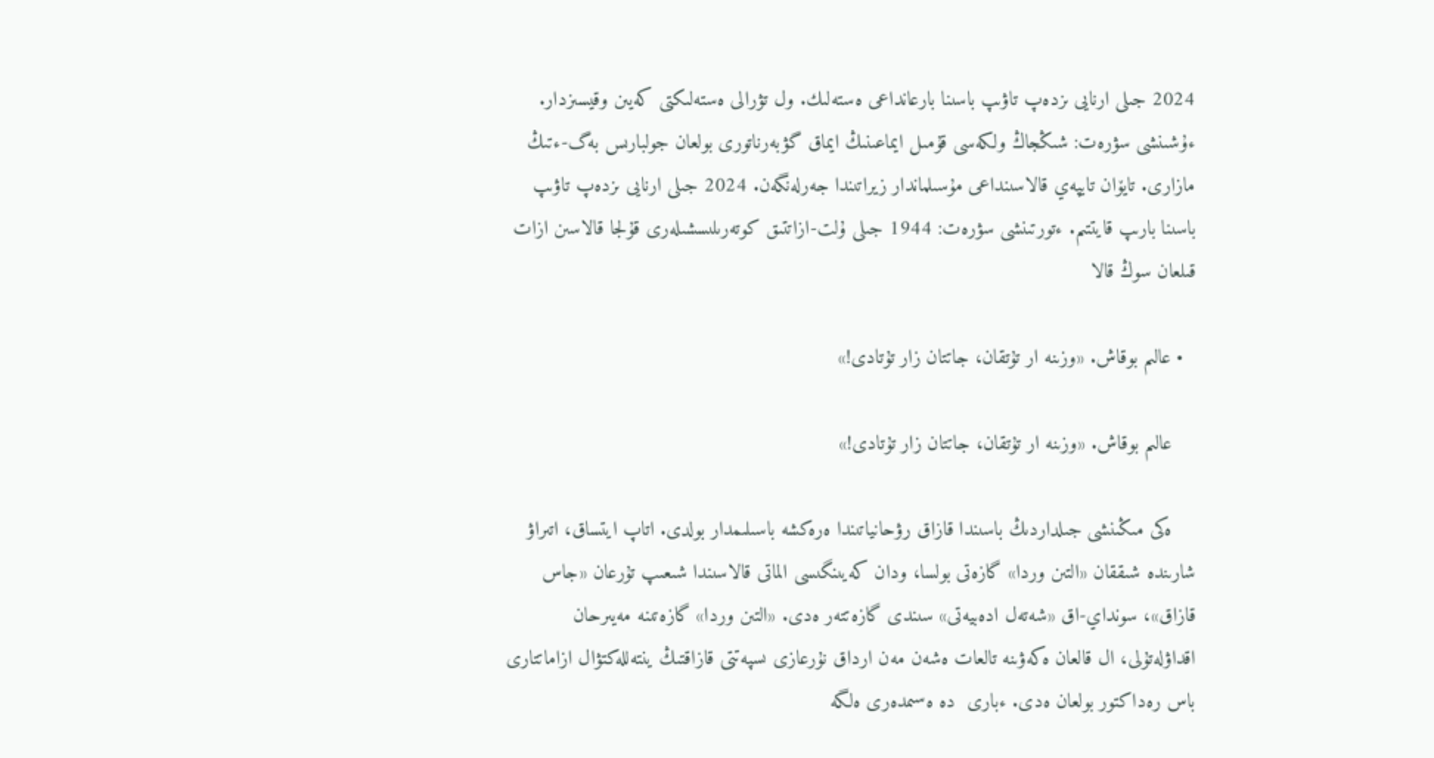2024 جىلى ارنايى ىزدەپ تاۋىپ باسىنا بارعانداعى ەستەلىك. ول تۋرالى ەستەلىكتى كەيىن وقيسىزدار. ءۇشىنشى سۋرەت: شىڭجاڭ ولكەسى قۇمىل ايماعىنىڭ ايماق گۋبەرناتورى بولعان جولبارىس بەگ-ءتىڭ مازارى. تايۆان تايپەي قالاسىنداعى مۇسىلماندار زيراتىندا جەرلەنگەن. 2024 جىلى ارنايى ىزدەپ تاۋىپ باسىنا بارىپ قايتتىم. ءتورتىنشى سۋرەت: 1944 جىلى ۇلت-ازاتتىق كوتەرىلىسشىلەرى قۇلجا قالاسىن ازات قىلعان سوڭ قالا

  • عالىم بوقاش. «وزىنە ار تۇتقان، جاتتان زار تۇتادى!»

    عالىم بوقاش. «وزىنە ار تۇتقان، جاتتان زار تۇتادى!»

    ەكى مىڭىنشى جىلداردىڭ باسىندا قازاق رۋحانياتىندا ەرەكشە باسىلىمدار بولدى. اتاپ ايتساق، اتىراۋ شارىندە شىققان «التىن وردا» گازەتى بولسا، ودان كەيىنگىسى الماتى قالاسىندا شىعىپ تۇرعان «جاس قازاق»، سونداي-اق «شەتەل ادەبيەتى» سىندى گازەتتەر ەدى. «التىن وردا» گازەتىنە مەيىرحان اقداۋلەتۇلى، ال قالعان ەكەۋىنە تالعات ەشەن مەن ارداق نۇرعازى ىسپەتتى قازاقتىڭ ينتەللەكتۋال ازاماتتارى باس رەداكتور بولعان ەدى. ءبارى  دە ەسىمدەرى ەلگە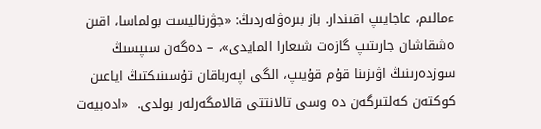ءمالىم، عاجايىپ اقىندار. باز بىرەۋلەردىڭ: «جۋرناليست بولماسا، اقىن ەشقاشان جارىتىپ گازەت شىعارا المايدى»، – دەگەن سىپسىڭ سوزدەرىنىڭ اۋىزىنا قۇم قۇيىپ، الگى اپەرباقان تۇسىنىكتىڭ اياعىن كوكتەن كەلتىرگەن دە وسى تالانتتى قالامگەرلەر بولدى.  «ادەبيەت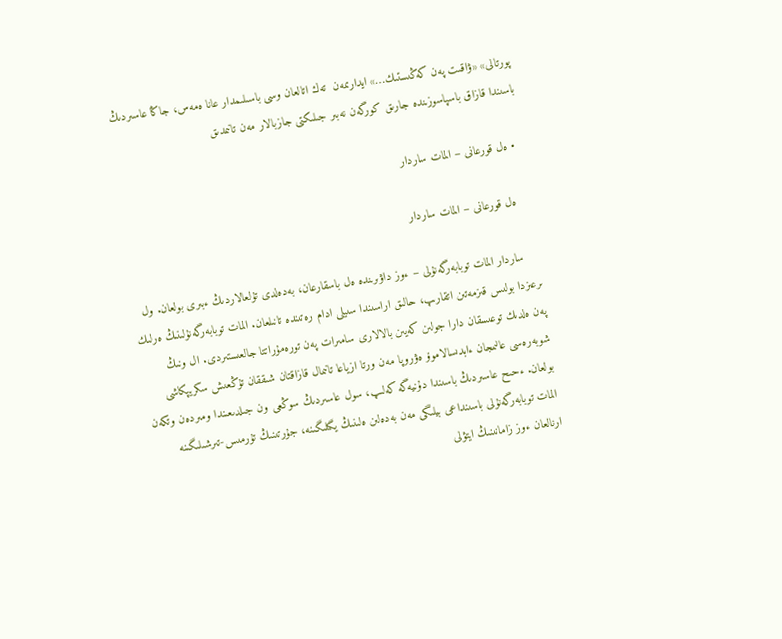پورتالى» «ۋاقىت پەن كەڭىستىك…» ايدارىمەن  تەك اتالعان وسى باسىلىمدار عانا ەمەس، جاڭا عاسىردىڭ باسىندا قازاق باسپاسوزىندە جارىق كورگەن نەبىر جىلىكتى جازبالار مەن تانىمدىق

  • ەل قورعانى – المات ساردار

    ەل قورعانى – المات ساردار

    ساردار المات توبابەرگەنۇلى – ءوز داۋىرىندە ەل باسقارعان، بەدەلدى تۇلعالاردىڭ ءبىرى بولعان. ول ىرعىزدا بولىس قىزمەتىن اتقارىپ، حالىق اراسىندا سىيلى ادام رەتىندە تانىلعان. المات توبابەرگەنۇلىنىڭ ەرلىك پەن ەلدىك توعىسقان دارا جولىن كەيىن بالالارى سامىرات پەن تورەمۇراتتا جالعىستىردى. ال ونىڭ شوبەرەسى عالىمجان ءابدىسالاموۆ ەۋروپا مەن ورتا ازياعا تانىمال قازاقتان شىققان تۇڭعىش سكريپكاشى بولعان. ءحىح عاسىردىڭ باسىندا دۇنيەگە كەلىپ، سول عاسىردىڭ سوڭعى ون جىلدىعىندا ومىردەن وتكەن المات توبابەرگەنۇلى باسىنداعى بيلىگى مەن بەدەلىن ەلىنىڭ يگىلىگىنە، جۇرتىنىڭ تۇرمىس-تىرشىلىگىنە ارنالعان ءوز زامانىنىڭ ايتۋلى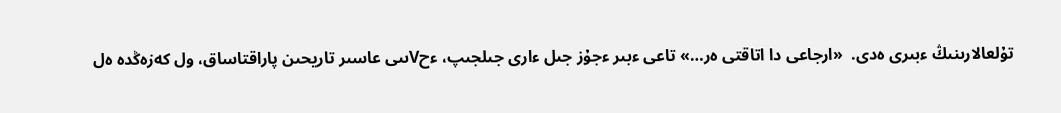تۇلعالارىنىڭ ءبىرى ەدى.  «ارجاعى دا اتاقتى ەر…» تاعى ءبىر ءجۇز جىل ءارى جىلجىپ، ءحVىىى عاسىر تاريحىن پاراقتاساق، ول كەزەڭدە ەل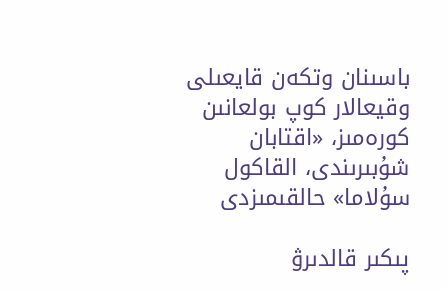باسىنان وتكەن قايعىلى وقيعالار كوپ بولعانىن كورەمىز، «اقتابان شۇبىرىندى، القاكول سۇلاما» حالقىمىزدى

پىكىر قالدىرۋ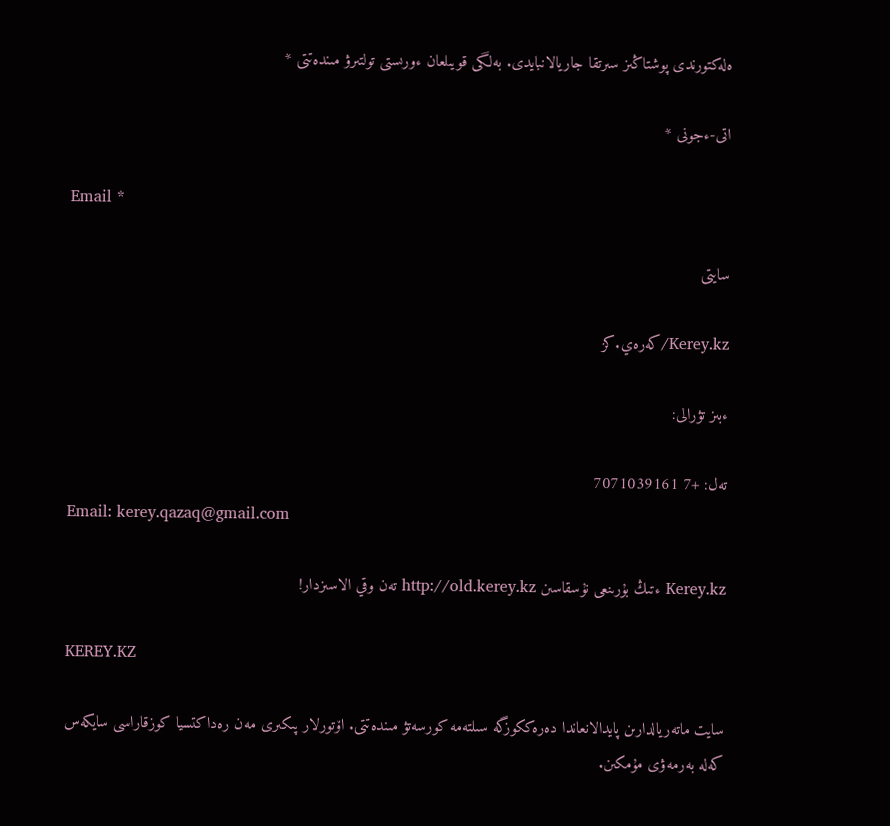ەلەكتورندى پوشتاڭىز سىرتقا جاريالانبايدى. بەلگى قويىلعان ءورىستى تولتىرۋ مىندەتتى *

اتى-ءجونى *

Email *

سايتى

Kerey.kz/كەرەي.كز

ءبىز تۋرالى:

تەل: +7 7071039161
Email: kerey.qazaq@gmail.com

Kerey.kz ءتىڭ بۇرىنعى نۇسقاسىن http://old.kerey.kz تەن وقي الاسىزدار!

KEREY.KZ

سايت ماتەريالدارىن پايدالانعاندا دەرەككوزگە سىلتەمە كورسەتۋ مىندەتتى. اۆتورلار پىكىرى مەن رەداكتسيا كوزقاراسى سايكەس كەلە بەرمەۋى مۇمكىن.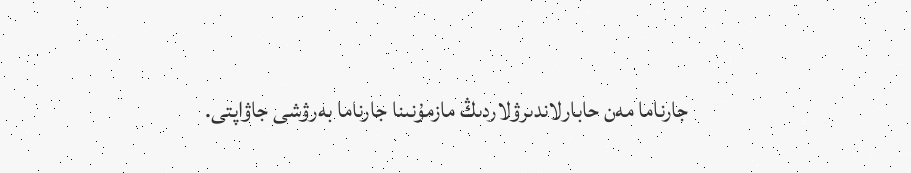جارناما مەن حابارلاندىرۋلاردىڭ مازمۇنىنا جارناما بەرۋشى جاۋاپتى.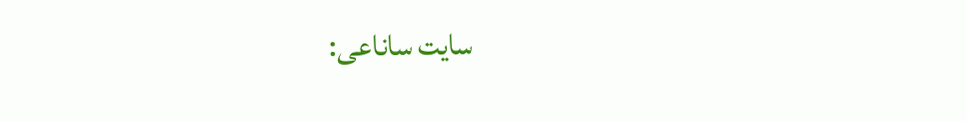سايت ساناعى: